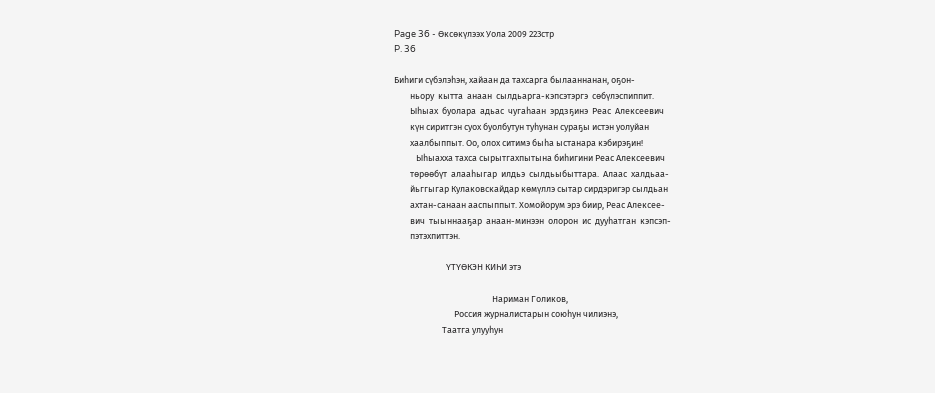Page 36 - Өксөкүлээх Уола 2009 223стр
P. 36

Биһиги сүбэлэһэн, хайаан да тахсарга былааннанан, оҕон-
        ньору  кытта  анаан  сылдьарга-кэпсэтэргэ  сөбүлэспиппит.
        Ыһыах  буолара  адьас  чугаһаан  эрдзҕинэ  Реас  Алексеевич
        күн сиритгэн суох буолбутун туһунан сураҕы истэн уолуйан
        хаалбыппыт. Оо, олох ситимэ быһа ыстанара кэбирэҕин!
           Ыһыахха тахса сырытгахпытына биһигини Реас Алексеевич
        төрөөбүт  алааһыгар  илдьэ  сылдьыбыттара.  Алаас  халдьаа-
        йьггыгар Кулаковскайдар көмүллэ сытар сирдэригэр сылдьан
        ахтан-санаан ааспыппыт. Хомойорум эрэ биир, Реас Алексее-
        вич  тыыннааҕар  анаан-минээн  олорон  ис  дууһатган  кэпсэп-
        пэтэхпиттэн.

                          ҮТҮӨКЭН КИҺИ этэ

                                                 Нариман Голиков,
                              Россия журналистарын союһун чилиэнэ,
                        Таатга улууһун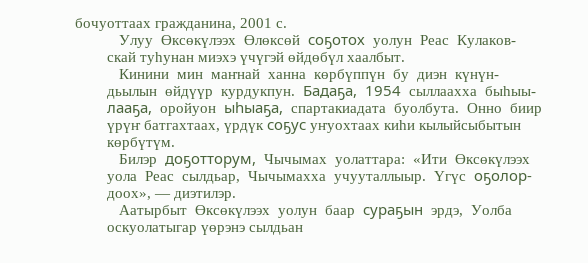бочуоттаах гражданина, 2001 с.
           Улуу  Өксөкүлээх  Өлөксөй  соҕотох  уолун  Реас  Кулаков-
        скай туһунан миэхэ үчүгэй өйдөбүл хаалбыт.
           Кинини  мин  маҥнай  ханна  көрбүппүн  бу  диэн  күнүн-
        дьылын  өйдүүр  курдукпун.  Бадаҕа,  1954  сыллаахха  быһыы-
        лааҕа,  оройуон  ыһыаҕа,  спартакиадата  буолбута.  Онно  биир
        үрүҥ батгахтаах, үрдүк соҕус уҥуохтаах киһи кылыйсыбытын
        көрбүтүм.
           Билэр  доҕотторум,  Чычымах  уолаттара:  «Ити  Өксөкүлээх
        уола  Реас  сылдьар,  Чычымахха  учууталлыыр.  Үгүс  оҕолор-
        доох», — диэтилэр.
           Аатырбыт  Өксөкүлээх  уолун  баар  сураҕын  эрдэ,  Уолба
        оскуолатыгар үөрэнэ сылдьан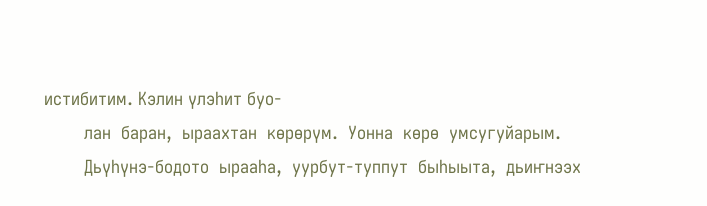истибитим. Кэлин үлэһит буо-
        лан  баран,  ыраахтан  көрөрүм.  Уонна  көрө  умсугуйарым.
        Дьүһүнэ-бодото  ырааһа,  уурбут-туппут  быһыыта,  дьиҥнээх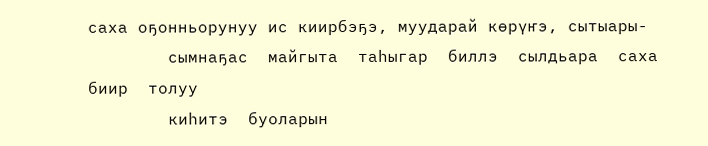саха оҕонньорунуу ис киирбэҕэ, муударай көрүҥэ, сытыары-
        сымнаҕас  майгыта  таһыгар  биллэ  сылдьара  саха  биир  толуу
        киһитэ  буоларын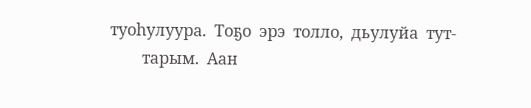туоһулуура.  Тоҕо  эрэ  толло,  дьулуйа  тут-
        тарым.  Аан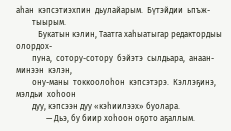аһан  кэпсэтиэхпин  дьулайарым.  Бүтэйдии  ьпъж-
        тыырым.
           Букатын кэлин, Таатга хаһыатыгар редактордыы олордох-
        пуна,  сотору-сотору  бэйэтэ  сылдьара,  анаан-минээн  кэлэн,
        ону-маны  токкоолоһон  кэпсэтэрэ.  Кэллэҕинэ,  мэлдьи  хоһоон
        дуу, кэпсээн дуу «кэһиилээх» буолара.
               — Дьэ, бу биир хоһоон оҕото аҕаллым.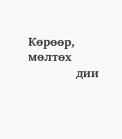Көрөөр, мөлтөх
            дии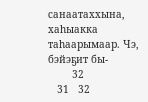санаатаххына, хаһыакка таһаарымаар. Чэ, бэйэҕит бы-
        32
   31   32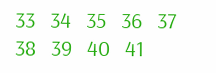33   34   35   36   37   38   39   40   41